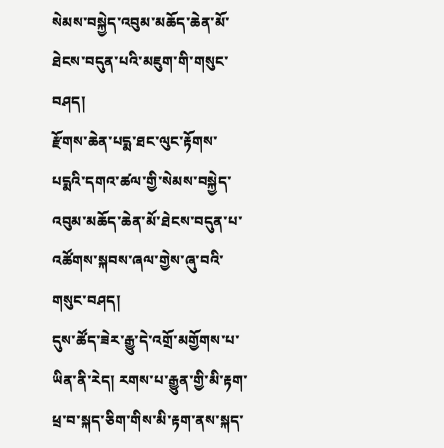སེམས་བསྐྱེད་འབུམ་མཆོད་ཆེན་མོ་ཐེངས་བདུན་པའི་མཇུག་གི་གསུང་བཤད།
རྫོགས་ཆེན་པདྨ་ཐང་ལུང་རྟོགས་པདྨའི་དགའ་ཚལ་གྱི་སེམས་བསྐྱེད་འབུམ་མཆོད་ཆེན་མོ་ཐེངས་བདུན་པ་འཚོགས་སྐབས་ཞལ་གྱེས་ཞུ་བའི་གསུང་བཤད།
དུས་ཚོད་ཟེར་རྒྱུ་དེ་འགྲོ་མགྱོགས་པ་ཡིན་ནི་རེད། རགས་པ་རྒྱུན་གྱི་མི་རྟག་ཕྲ་བ་སྐད་ཅིག་གིས་མི་རྟག་ནས་སྐད་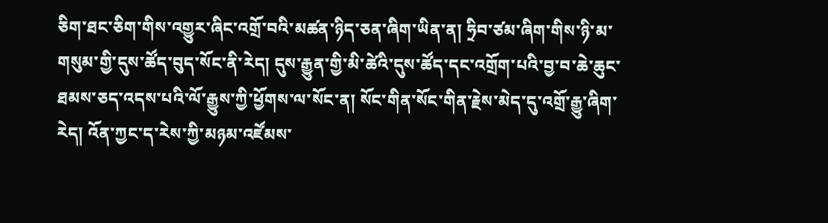ཅིག་ཐང་ཅིག་གིས་འགྱུར་ཞིང་འགྲོ་བའི་མཚན་ཉིད་ཅན་ཞིག་ཡིན་ན། ཧྲིབ་ཙམ་ཞིག་གིས་ཉི་མ་གསུམ་གྱི་དུས་ཚོད་བུད་སོང་ནི་རེད། དུས་རྒྱུན་གྱི་མི་ཚེའི་དུས་ཚོད་དང་འགྲོག་པའི་བྱ་བ་ཆེ་ཆུང་ཐམས་ཅད་འདས་པའི་ལོ་རྒྱུས་ཀྱི་ཕྱོགས་ལ་སོང་ན། སོང་གིན་སོང་གིན་རྗེས་མེད་དུ་འགྲོ་རྒྱུ་ཞིག་རེད། འོན་ཀྱང་ད་རེས་ཀྱི་མཉམ་འཛོམས་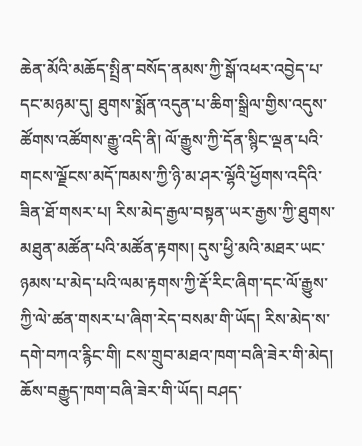ཆེན་མོའི་མཆོད་སྤྲིན་བསོད་ནམས་ཀྱི་སྒོ་འཕར་འབྱེད་པ་དང་མཉམ་དུ། ཐུགས་སྨོན་འདུན་པ་ཆིག་སྒྲིལ་གྱིས་འདུས་ཚོགས་འཚོགས་རྒྱུ་འདི་ནི། ལོ་རྒྱུས་ཀྱི་དོན་སྙིང་ལྡན་པའི་གངས་ལྗོངས་མདོ་ཁམས་ཀྱི་ཉི་མ་ཤར་ལྷོའི་ཕྱོགས་འདིའི་ཟིན་ཐོ་གསར་པ། རིས་མེད་རྒྱལ་བསྟན་ཡར་རྒྱས་ཀྱི་ཐུགས་མཐུན་མཚོན་པའི་མཚོན་རྟགས། དུས་ཕྱི་མའི་མཐར་ཡང་ཉམས་པ་མེད་པའི་ལམ་རྟགས་ཀྱི་རྡོ་རིང་ཞིག་དང་ལོ་རྒྱུས་ཀྱི་ལེ་ཚན་གསར་པ་ཞིག་རེད་བསམ་གི་ཡོད། རིས་མེད་ས་དགེ་བཀའ་རྙིང་གི། ངས་གྲུབ་མཐའ་ཁག་བཞི་ཟེར་གི་མེད། ཆོས་བརྒྱུད་ཁག་བཞི་ཟེར་གི་ཡོད། བཤད་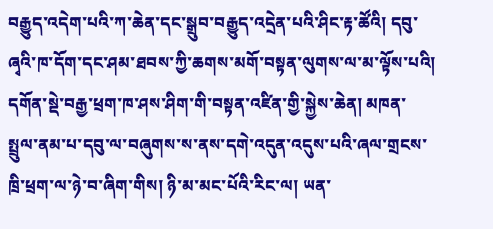བརྒྱུད་འདེག་པའི་ཀ་ཆེན་དང་སྒྲུབ་བརྒྱུད་འདྲེན་པའི་ཤིང་རྟ་ཚོའི། དབུ་ཞྭའི་ཁ་དོག་དང་ཤམ་ཐབས་ཀྱི་ཆགས་མགོ་བསྟན་ལུགས་ལ་མ་ལྟོས་པའི། དགོན་སྡེ་བརྒྱ་ཕྲག་ཁ་ཤས་ཤིག་གི་བསྟན་འཛིན་གྱི་སྐྱེས་ཆེན། མཁན་སྤྲུལ་ནམ་པ་དབུ་ལ་བཞུགས་ས་ནས་དགེ་འདུན་འདུས་པའི་ཞལ་གྲངས་ཁྲི་ཕྲག་ལ་ཉེ་བ་ཞིག་གིས། ཉི་མ་མང་པོའི་རིང་ལ། ཡན་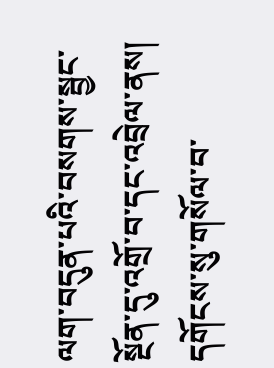ལག་བདུན་པའི་བསགས་སྦྱང་སྔོན་དུ་འགྲོ་བ་དང་འབྲེལ་ནས། དགོངས་སུ་གསོལ་བ་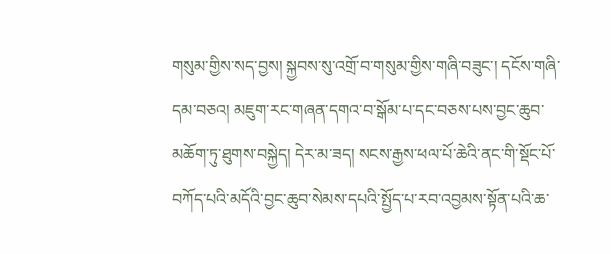གསུམ་གྱིས་སད་བྱས། སྐྱབས་སུ་འགྲོ་བ་གསུམ་གྱིས་གཞི་བཟུང་། དངོས་གཞི་དམ་བཅའ། མཇུག་རང་གཞན་དགའ་བ་སྒོམ་པ་དང་བཅས་པས་བྱང་ཆུབ་མཆོག་ཏུ་ཐུགས་བསྐྱེད། དེར་མ་ཟད། སངས་རྒྱས་ཕལ་པོ་ཆེའི་ནང་གི་སྡོང་པོ་བཀོད་པའི་མདོའི་བྱང་ཆུབ་སེམས་དཔའི་སྤྱོད་པ་རབ་འབྱམས་སྟོན་པའི་ཆ་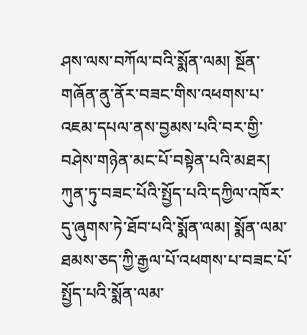ཤས་ལས་བཀོལ་བའི་སྨོན་ལམ། སྔོན་གཞོན་ནུ་ནོར་བཟང་གིས་འཕགས་པ་འཇམ་དཔལ་ནས་བྱམས་པའི་བར་གྱི་བཤེས་གཉེན་མང་པོ་བསྟེན་པའི་མཐར། ཀུན་ཏུ་བཟང་པོའི་སྤྱོད་པའི་དཀྱིལ་འཁོར་དུ་ཞུགས་ཏེ་ཐོབ་པའི་སྨོན་ལམ། སྨོན་ལམ་ཐམས་ཅད་ཀྱི་རྒྱལ་པོ་འཕགས་པ་བཟང་པོ་སྤྱོད་པའི་སྨོན་ལམ་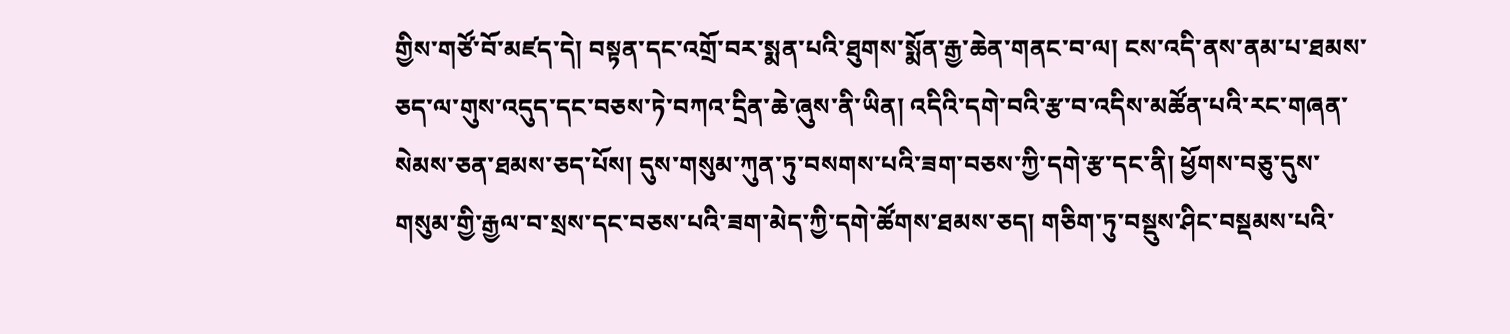གྱིས་གཙོ་བོ་མཛད་དེ། བསྟན་དང་འགྲོ་བར་སྨན་པའི་ཐུགས་སྨོན་རྒྱ་ཆེན་གནང་བ་ལ། ངས་འདི་ནས་ནམ་པ་ཐམས་ཅད་ལ་གུས་འདུད་དང་བཅས་ཏེ་བཀའ་དྲིན་ཆེ་ཞུས་ནི་ཡིན། འདིའི་དགེ་བའི་རྩ་བ་འདིས་མཚོན་པའི་རང་གཞན་སེམས་ཅན་ཐམས་ཅད་པོས། དུས་གསུམ་ཀུན་ཏུ་བསགས་པའི་ཟག་བཅས་ཀྱི་དགེ་རྩ་དང་ནི། ཕྱོགས་བཅུ་དུས་གསུམ་གྱི་རྒྱལ་བ་སྲས་དང་བཅས་པའི་ཟག་མེད་ཀྱི་དགེ་ཚོགས་ཐམས་ཅད། གཅིག་ཏུ་བསྡུས་ཤིང་བསྡམས་པའི་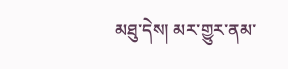མཐུ་དེས། མར་གྱུར་ནམ་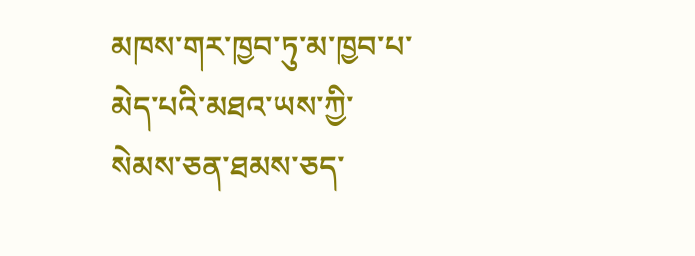མཁས་གར་ཁྱབ་ཏུ་མ་ཁྱབ་པ་མེད་པའི་མཐའ་ཡས་ཀྱི་སེམས་ཅན་ཐམས་ཅད་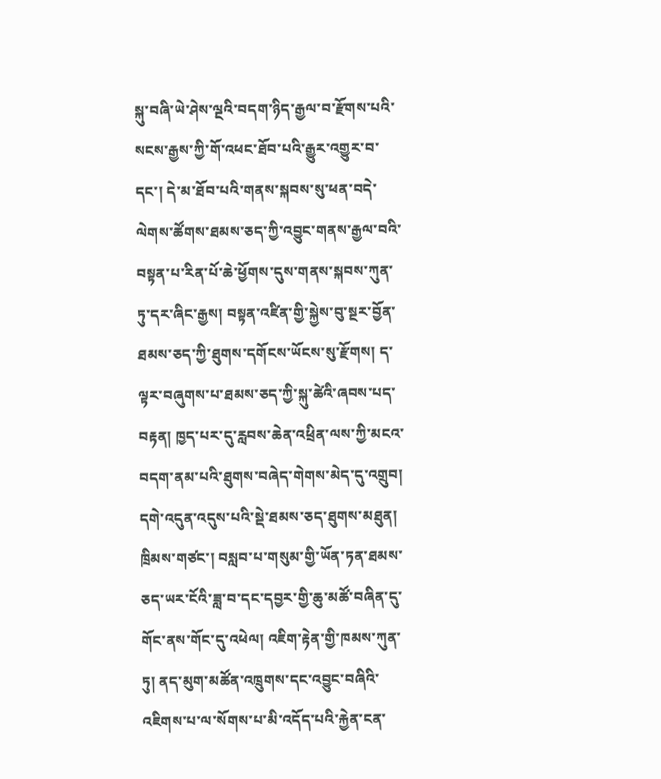སྐུ་བཞི་ཡེ་ཤེས་ལྔའི་བདག་ཉིད་རྒྱལ་བ་རྫོགས་པའི་སངས་རྒྱས་ཀྱི་གོ་འཕང་ཐོབ་པའི་རྒྱུར་འགྱུར་བ་དང་། དེ་མ་ཐོབ་པའི་གནས་སྐབས་སུ་ཕན་བདེ་ལེགས་ཚོགས་ཐམས་ཅད་ཀྱི་འབྱུང་གནས་རྒྱལ་བའི་བསྟན་པ་རིན་པོ་ཆེ་ཕྱོགས་དུས་གནས་སྐབས་ཀུན་ཏུ་དར་ཞིང་རྒྱས། བསྟན་འཛིན་གྱི་སྐྱེས་བུ་སྔར་བྱོན་ཐམས་ཅད་ཀྱི་ཐུགས་དགོངས་ཡོངས་སུ་རྫོགས། ད་ལྟར་བཞུགས་པ་ཐམས་ཅད་ཀྱི་སྐུ་ཚེའི་ཞབས་པད་བརྟན། ཁྱད་པར་དུ་རླབས་ཆེན་འཕྲིན་ལས་ཀྱི་མངའ་བདག་ནམ་པའི་ཐུགས་བཞེད་གེགས་མེད་དུ་འགྲུབ། དགེ་འདུན་འདུས་པའི་སྡེ་ཐམས་ཅད་ཐུགས་མཐུན། ཁྲིམས་གཙང་། བསླབ་པ་གསུམ་གྱི་ཡོན་ཏན་ཐམས་ཅད་ཡར་ངོའི་ཟླ་བ་དང་དབྱར་གྱི་ཆུ་མཚོ་བཞིན་དུ་གོང་ནས་གོང་དུ་འཕེལ། འཇིག་རྟེན་གྱི་ཁམས་ཀུན་ཏུ། ནད་མུག་མཚོན་འཁྲུགས་དང་འབྱུང་བཞིའི་འཇིགས་པ་ལ་སོགས་པ་མི་འདོད་པའི་རྐྱེན་ངན་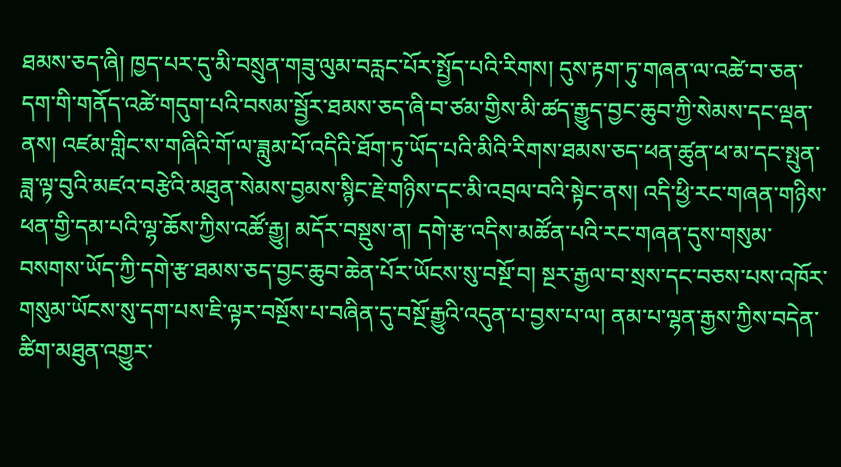ཐམས་ཅད་ཞི། ཁྱད་པར་དུ་མི་བསྲུན་གཟུ་ལུམ་བརླང་པོར་སྤྱོད་པའི་རིགས། དུས་རྟག་ཏུ་གཞན་ལ་འཚེ་བ་ཅན་དག་གི་གནོད་འཚེ་གདུག་པའི་བསམ་སྦྱོར་ཐམས་ཅད་ཞི་བ་ཙམ་གྱིས་མི་ཚད་རྒྱུད་བྱང་ཆུབ་ཀྱི་སེམས་དང་ལྡན་ནས། འཛམ་གླིང་ས་གཞིའི་གོ་ལ་ཟླུམ་པོ་འདིའི་ཐོག་ཏུ་ཡོད་པའི་མིའི་རིགས་ཐམས་ཅད་ཕན་ཚུན་ཕ་མ་དང་སྤུན་ཟླ་ལྟ་བུའི་མཛའ་བརྩེའི་མཐུན་སེམས་བྱམས་སྙིང་རྗེ་གཉིས་དང་མི་འབྲལ་བའི་སྟེང་ནས། འདི་ཕྱི་རང་གཞན་གཉིས་ཕན་གྱི་དམ་པའི་ལྷ་ཆོས་ཀྱིས་འཚོ་རྒྱུ། མདོར་བསྡུས་ན། དགེ་རྩ་འདིས་མཚོན་པའི་རང་གཞན་དུས་གསུམ་བསགས་ཡོད་ཀྱི་དགེ་རྩ་ཐམས་ཅད་བྱང་ཆུབ་ཆེན་པོར་ཡོངས་སུ་བསྔོ་བ། སྔར་རྒྱལ་བ་སྲས་དང་བཅས་པས་འཁོར་གསུམ་ཡོངས་སུ་དག་པས་ཇི་ལྟར་བསྔོས་པ་བཞིན་དུ་བསྔོ་རྒྱུའི་འདུན་པ་བྱས་པ་ལ། ནམ་པ་ལྷན་རྒྱས་ཀྱིས་བདེན་ཚིག་མཐུན་འགྱུར་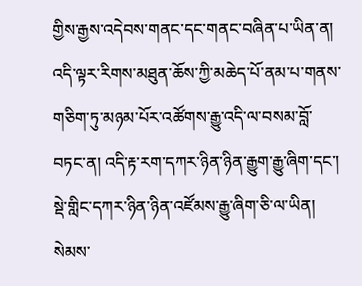གྱིས་རྒྱས་འདེབས་གནང་དང་གནང་བཞིན་པ་ཡིན་ན། འདི་ལྟར་རིགས་མཐུན་ཆོས་ཀྱི་མཆེད་པོ་ནམ་པ་གནས་གཅིག་ཏུ་མཉམ་པོར་འཚོགས་རྒྱུ་འདི་ལ་བསམ་བློ་བཏང་ན། འདི་རྟ་རག་དཀར་ཉིན་ཉིན་རྒྱུག་རྒྱུ་ཞིག་དང་། སྡེ་གླིང་དཀར་ཉིན་ཉིན་འཛོམས་རྒྱུ་ཞིག་ཅི་ལ་ཡིན། སེམས་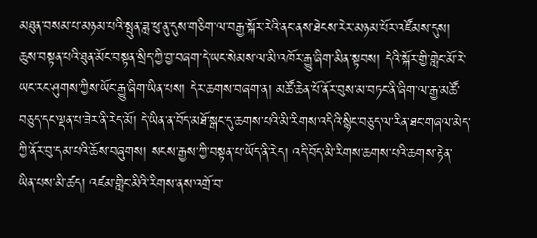མཐུན་བསམ་པ་མཉམ་པའི་སྤུན་ཟླ་ཕུ་ནུ་དུས་གཅིག་ལ་བརྒྱ་སྐོར་རེའི་ནང་ནས་ཐེངས་རེར་མཉམ་པོར་འཛོམས་དུས། ཆུས་བསྟན་པའི་ཐུན་མོང་བསྟན་སྲིད་ཀྱི་བྱ་བཞག་དེ་ཡང་སེམས་ལ་མི་འཁོར་རྒྱུ་ཞིག་མིན་སྟབས། དེའི་སྐོར་གྱི་གླེང་མོ་རེ་ཡང་རང་ཤུགས་ཀྱིས་ཡོང་རྒྱུ་ཞིག་ཡིན་པས། དེར་ཆགས་བཞག་ན། མཚོ་ཆེན་པོ་ནོར་བུས་མ་བཏང་ནི་ཞིག་ལ་རྒྱ་མཚོ་བཅུད་དང་ལྡན་པ་ཟེར་ནི་རེད་མོ། དེ་ཡིན་ན་བོད་མཐོ་སྒང་དུ་ཆགས་པའི་མི་རིགས་འདིའི་སྙིང་བཅུད་ལ་རིན་ཐང་གཞལ་མེད་ཀྱི་ནོར་བུ་དམ་པའི་ཆོས་བཞུགས། སངས་རྒྱས་ཀྱི་བསྟན་པ་ཡོད་ནི་རེད། འདི་བོད་མི་རིགས་ཆགས་པའི་ཆགས་རྟེན་ཡིན་པས་མི་ཚད། འཛམ་གླིང་མིའི་རིགས་ནས་འགྲོ་བ་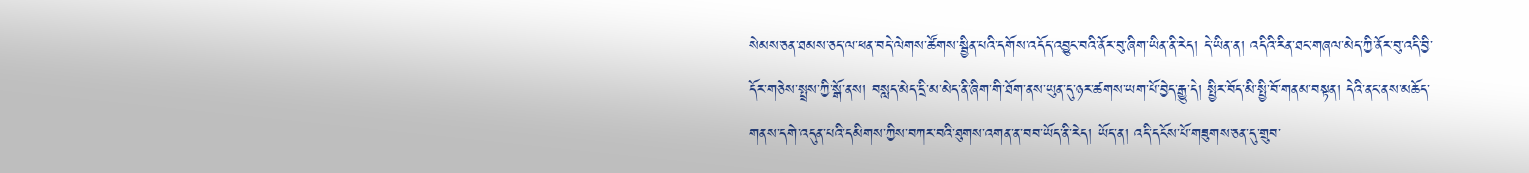སེམས་ཅན་ཐམས་ཅད་ལ་ཕན་བདེ་ལེགས་ཚོགས་སྦྱིན་པའི་དགོས་འདོད་འབྱུང་བའི་ནོར་བུ་ཞིག་ཡིན་ནི་རེད། དེ་ཡིན་ན། འདིའི་རིན་ཐང་གཞལ་མེད་ཀྱི་ནོར་བུ་འདི་བྱི་དོར་གཅེས་སྤྲས་ཀྱི་སྒོ་ནས། བསླད་མེད་དྲི་མ་མེད་ནི་ཞིག་གི་ཐོག་ནས་ཡུན་དུ་ཉར་ཚགས་ཡག་པོ་བྱེད་རྒྱུ་དེ། སྤྱིར་བོད་མི་སྤྱི་བོ་གནམ་བསྟན། དེའི་ནང་ནས་མཆོད་གནས་དགེ་འདུན་པའི་དམིགས་ཀྱིས་བཀར་བའི་ཐུགས་འགན་ན་བབ་ཡོད་ནི་རེད། ཡོད་ན། འདི་དངོས་པོ་གཟུགས་ཅན་དུ་གྲུབ་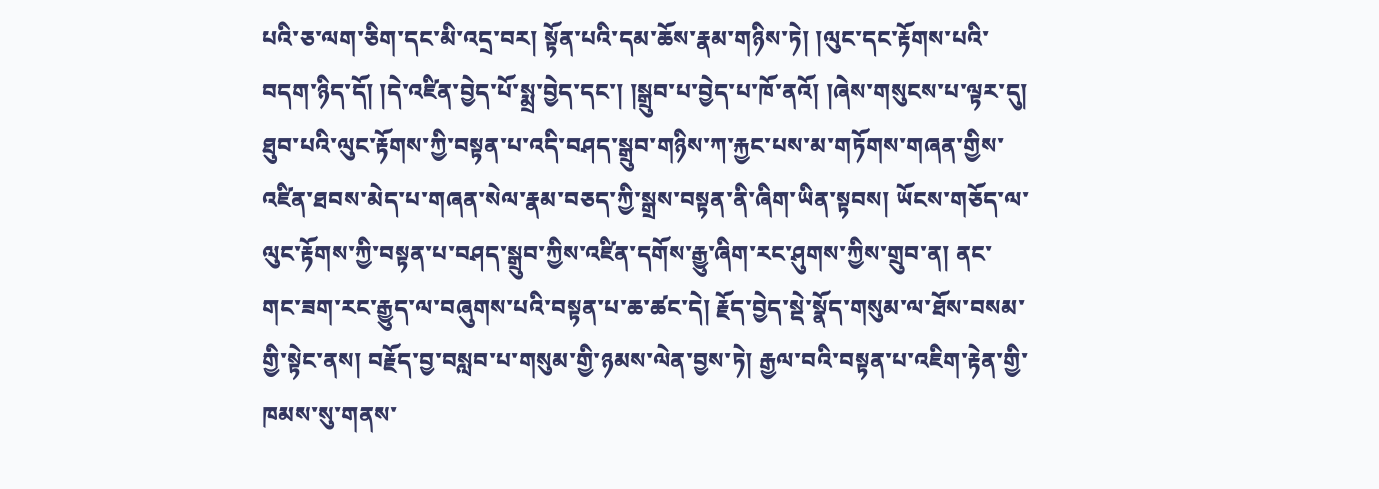པའི་ཅ་ལག་ཅིག་དང་མི་འདྲ་བར། སྟོན་པའི་དམ་ཆོས་རྣམ་གཉིས་ཏེ། །ལུང་དང་རྟོགས་པའི་བདག་ཉིད་དོ། །དེ་འཛིན་བྱེད་པོ་སྨྲ་བྱེད་དང་། །སྒྲུབ་པ་བྱེད་པ་ཁོ་ནའོ། །ཞེས་གསུངས་པ་ལྟར་དུ། ཐུབ་པའི་ལུང་རྟོགས་ཀྱི་བསྟན་པ་འདི་བཤད་སྒྲུབ་གཉིས་ཀ་རྐྱང་པས་མ་གཏོགས་གཞན་གྱིས་འཛིན་ཐབས་མེད་པ་གཞན་སེལ་རྣམ་བཅད་ཀྱི་སྒྲས་བསྟན་ནི་ཞིག་ཡིན་སྟབས། ཡོངས་གཅོད་ལ་ལུང་རྟོགས་ཀྱི་བསྟན་པ་བཤད་སྒྲུབ་ཀྱིས་འཛིན་དགོས་རྒྱུ་ཞིག་རང་ཤུགས་ཀྱིས་གྲུབ་ན། ནང་གང་ཟག་རང་རྒྱུད་ལ་བཞུགས་པའི་བསྟན་པ་ཆ་ཚང་དེ། རྗོད་བྱེད་སྡེ་སྣོད་གསུམ་ལ་ཐོས་བསམ་གྱི་སྟེང་ནས། བརྗོད་བྱ་བསླབ་པ་གསུམ་གྱི་ཉམས་ལེན་བྱས་ཏེ། རྒྱལ་བའི་བསྟན་པ་འཇིག་རྟེན་གྱི་ཁམས་སུ་གནས་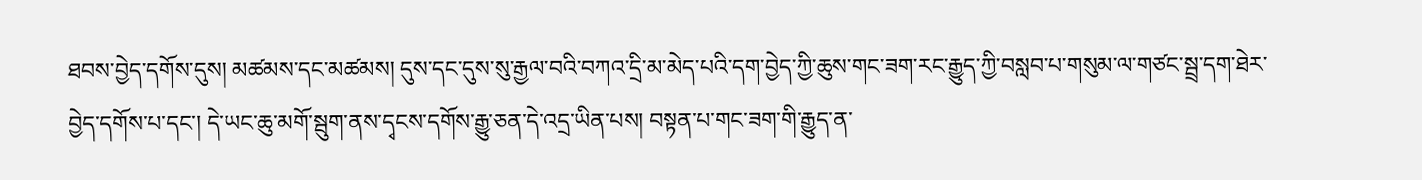ཐབས་བྱེད་དགོས་དུས། མཚམས་དང་མཚམས། དུས་དང་དུས་སུ་རྒྱལ་བའི་བཀའ་དྲི་མ་མེད་པའི་དག་བྱེད་ཀྱི་ཆུས་གང་ཟག་རང་རྒྱུད་ཀྱི་བསླབ་པ་གསུམ་ལ་གཙང་སྦྲ་དག་ཐེར་བྱེད་དགོས་པ་དང་། དེ་ཡང་ཆུ་མགོ་སྦུག་ནས་དྭངས་དགོས་རྒྱུ་ཅན་དེ་འདྲ་ཡིན་པས། བསྟན་པ་གང་ཟག་གི་རྒྱུད་ན་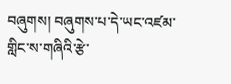བཞུགས། བཞུགས་པ་དེ་ཡང་འཛམ་གླིང་ས་གཞིའི་རྩེ་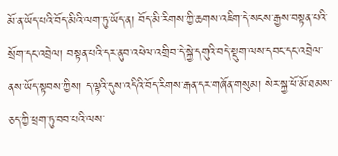མོ་ན་ཡོད་པའི་བོད་མིའི་ལག་ཏུ་ཡོད་ན། བོད་མི་རིགས་ཀྱི་ཆགས་འཇིག་དེ་སངས་རྒྱས་བསྟན་པའི་སྲོག་དང་འབྲེལ། བསྟན་པའི་དར་ནུབ་འཕེལ་འགྲིབ་དེ་སྐྱེ་དགུའི་བདེ་སྡུག་ལས་དབང་དང་འབྲེལ་ནས་ཡོད་སྟབས་ཀྱིས། ད་ལྟའི་དུས་འདིའི་བོད་རིགས་རྒན་དར་གཞོན་གསུམ། སེར་སྐྱ་ཕོ་མོ་ཐམས་ཅད་ཀྱི་ཕྲག་ཏུ་བབ་པའི་ལས་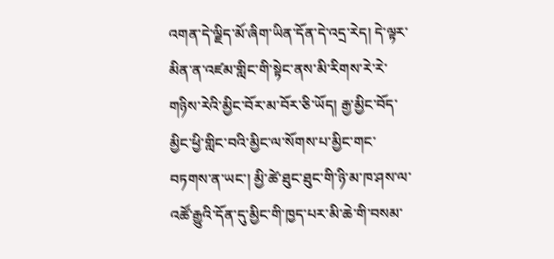འགན་དེ་ལྗིད་མོ་ཞིག་ཡིན་དོན་དེ་འདྲ་རེད། དེ་ལྟར་མིན་ན་འཛམ་གླིང་གི་སྟེང་ནས་མི་རིགས་རེ་རེ་གཉིས་རེའི་མྱིང་བོར་མ་བོར་ཅི་ཡོད། རྒྱ་མྱིང་བོད་མྱིང་ཕྱི་གླིང་བའི་མྱིང་ལ་སོགས་པ་མྱིང་གང་བཏགས་ན་ཡང་། མྱི་ཚེ་ཐུང་ཐུང་གི་ཉི་མ་ཁ་ཤས་ལ་འཚོ་རྒྱུའི་དོན་དུ་མྱིང་གི་ཁྱད་པར་མི་ཆེ་གི་བསམ་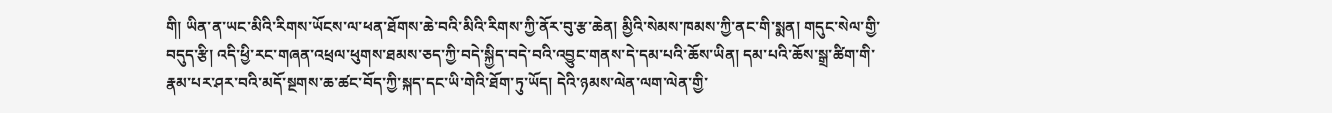གི། ཡིན་ན་ཡང་མིའི་རིགས་ཡོངས་ལ་ཕན་ཐོགས་ཆེ་བའི་མིའི་རིགས་ཀྱི་ནོར་བུ་རྩ་ཆེན། མྱིའི་སེམས་ཁམས་ཀྱི་ནང་གི་སྨན། གདུང་སེལ་གྱི་བདུད་རྩི། འདི་ཕྱི་རང་གཞན་འཕྲལ་ཕུགས་ཐམས་ཅད་ཀྱི་བདེ་སྐྱིད་བདེ་བའི་འབྱུང་གནས་དེ་དམ་པའི་ཆོས་ཡིན། དམ་པའི་ཆོས་སྒྲ་ཚིག་གི་རྣམ་པར་ཤར་བའི་མདོ་སྔགས་ཆ་ཚང་བོད་ཀྱི་སྐད་དང་ཡི་གེའི་ཐོག་ཏུ་ཡོད། དེའི་ཉམས་ལེན་ལག་ལེན་གྱི་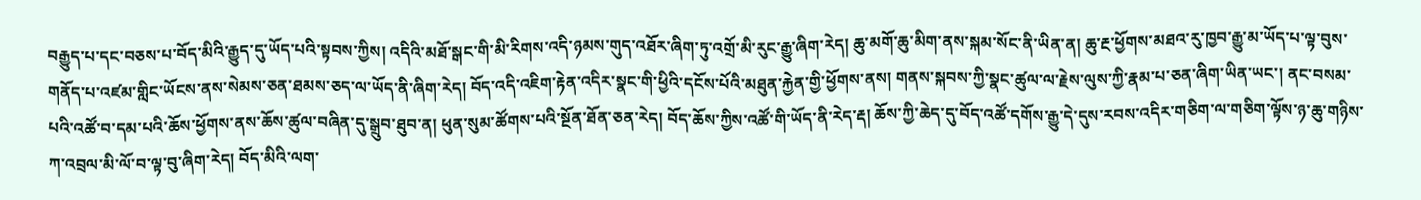བརྒྱུད་པ་དང་བཅས་པ་བོད་མིའི་རྒྱུད་དུ་ཡོད་པའི་སྟབས་ཀྱིས། འདིའི་མཐོ་སྒང་གི་མི་རིགས་འདི་ཉམས་གུད་འཐོར་ཞིག་ཏུ་འགྲོ་མི་རུང་རྒྱུ་ཞིག་རེད། ཆུ་མགོ་ཆུ་མིག་ནས་སྐམ་སོང་ནི་ཡིན་ན། ཆུ་རྔ་ཕྱོགས་མཐའ་རུ་ཁྱབ་རྒྱུ་མ་ཡོད་པ་ལྟ་བུས་གནོད་པ་འཛམ་གླིང་ཡོངས་ནས་སེམས་ཅན་ཐམས་ཅད་ལ་ཡོད་ནི་ཞིག་རེད། བོད་འདི་འཇིག་རྟེན་འདིར་སྣང་གི་ཕྱིའི་དངོས་པོའི་མཐུན་རྐྱེན་གྱི་ཕྱོགས་ནས། གནས་སྐབས་ཀྱི་སྣང་ཚུལ་ལ་རྗེས་ལུས་ཀྱི་རྣམ་པ་ཅན་ཞིག་ཡིན་ཡང་། ནང་བསམ་པའི་འཚོ་བ་དམ་པའི་ཆོས་ཕྱོགས་ནས་ཆོས་ཚུལ་བཞིན་དུ་སྒྲུབ་ཐུབ་ན། ཕུན་སུམ་ཚོགས་པའི་སྔོན་ཐོན་ཅན་རེད། བོད་ཆོས་ཀྱིས་འཚོ་གི་ཡོད་ནི་རེད་རྡ། ཆོས་ཀྱི་ཆེད་དུ་བོད་འཚོ་དགོས་རྒྱུ་དེ་དུས་རབས་འདིར་གཅིག་ལ་གཅིག་ལྟོས་ཉ་ཆུ་གཉིས་ཀ་འབྲལ་མི་ལོ་བ་ལྟ་བུ་ཞིག་རེད། བོད་མིའི་ལག་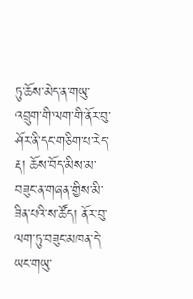ཏུ་ཆོས་མེད་ན་གཡུ་འབྲུག་གི་ལག་གི་ནོར་བུ་ཤོར་ནི་དང་གཅིག་པ་རེད་རྡ། ཆོས་བོད་མིས་མ་བཟུང་ན་གཞན་གྱིས་མི་ཟིན་པའི་ས་ཚོད། ནོར་བུ་ལག་ཏུ་བཟུང་མཁན་དེ་ཡང་གཡུ་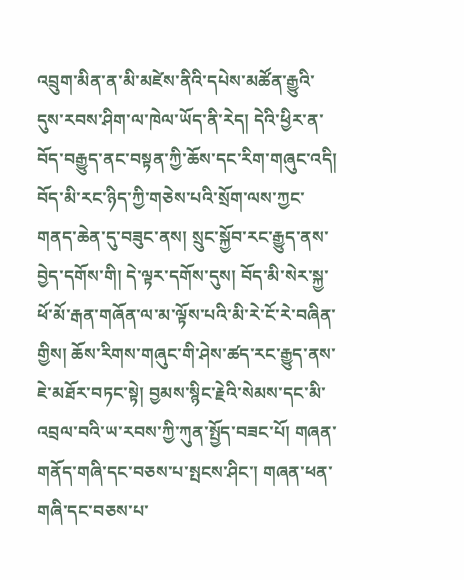འབྲུག་མིན་ན་མི་མཛེས་ནིའི་དཔེས་མཚོན་རྒྱུའི་དུས་རབས་ཤིག་ལ་ཁེལ་ཡོད་ནི་རེད། དེའི་ཕྱིར་ན་བོད་བརྒྱུད་ནང་བསྟན་ཀྱི་ཆོས་དང་རིག་གཞུང་འདི། བོད་མི་རང་ཉིད་ཀྱི་གཅེས་པའི་སྲོག་ལས་ཀྱང་གནད་ཆེན་དུ་བཟུང་ནས། སྲུང་སྐྱོབ་རང་རྒྱུད་ནས་བྱེད་དགོས་གི། དེ་ལྟར་དགོས་དུས། བོད་མི་སེར་སྐྱ་ཕོ་མོ་རྒན་གཞོན་ལ་མ་ལྟོས་པའི་མི་རེ་ངོ་རེ་བཞིན་གྱིས། ཆོས་རིགས་གཞུང་གི་ཤེས་ཚད་རང་རྒྱུད་ནས་ཇེ་མཐོར་བཏང་སྟེ། བྱམས་སྙིང་རྗེའི་སེམས་དང་མི་འབྲལ་བའི་ཡ་རབས་ཀྱི་ཀུན་སྤྱོད་བཟང་པོ། གཞན་གནོད་གཞི་དང་བཅས་པ་སྤངས་ཤིང་། གཞན་ཕན་གཞི་དང་བཅས་པ་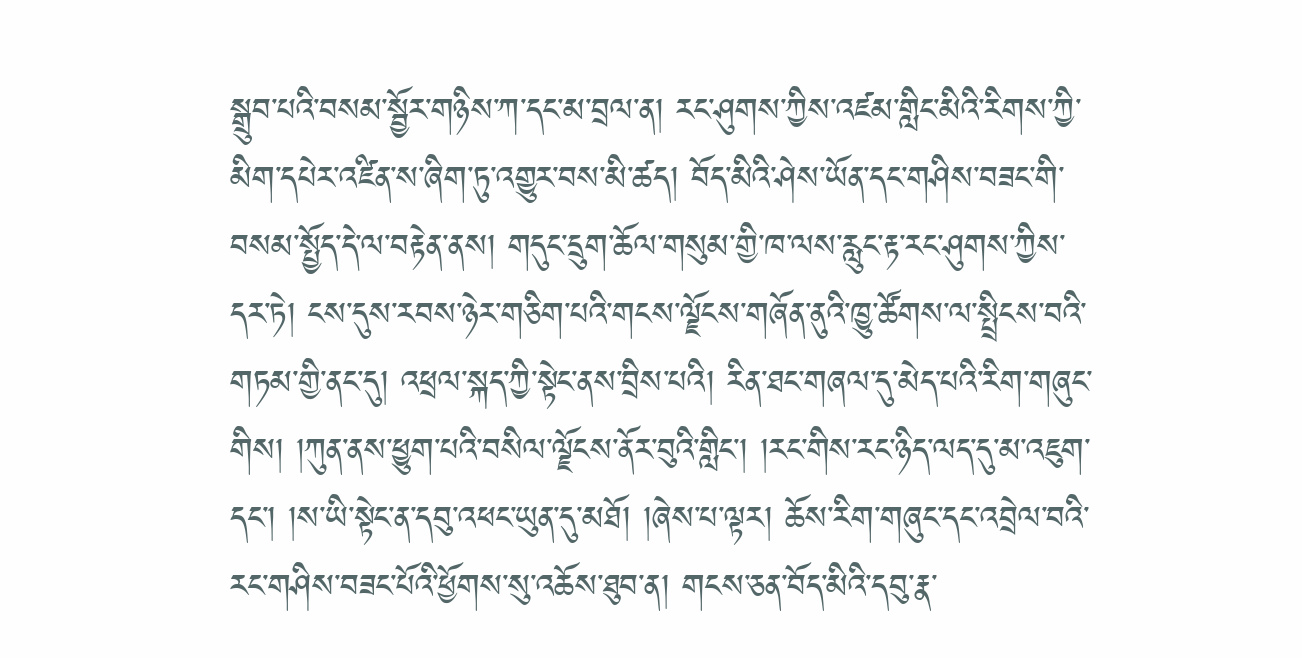སྒྲུབ་པའི་བསམ་སྦྱོར་གཉིས་ཀ་དང་མ་བྲལ་ན། རང་ཤུགས་ཀྱིས་འཛམ་གླིང་མིའི་རིགས་ཀྱི་མིག་དཔེར་འཛིན་ས་ཞིག་ཏུ་འགྱུར་བས་མི་ཚད། བོད་མིའི་ཤེས་ཡོན་དང་གཤིས་བཟང་གི་བསམ་སྤྱོད་དེ་ལ་བརྟེན་ནས། གདུང་དྲུག་ཆོལ་གསུམ་གྱི་ཁ་ལས་རླུང་རྟ་རང་ཤུགས་ཀྱིས་དར་ཏེ། ངས་དུས་རབས་ཉེར་གཅིག་པའི་གངས་ལྗོངས་གཞོན་ནུའི་ཁྱུ་ཚོགས་ལ་སྤྲིངས་བའི་གཏམ་གྱི་ནང་དུ། འཕྲལ་སྐད་ཀྱི་སྟེང་ནས་བྲིས་པའི། རིན་ཐང་གཞལ་དུ་མེད་པའི་རིག་གཞུང་གིས། །ཀུན་ནས་ཕྱུག་པའི་བསིལ་ལྗོངས་ནོར་བུའི་གླིང་། །རང་གིས་རང་ཉིད་ལད་དུ་མ་འཇུག་དང་། །ས་ཡི་སྟེང་ན་དབུ་འཕང་ཡུན་དུ་མཐོ། །ཞེས་པ་ལྟར། ཆོས་རིག་གཞུང་དང་འབྲེལ་བའི་རང་གཤིས་བཟང་པོའི་ཕྱོགས་སུ་འཆོས་ཐུབ་ན། གངས་ཅན་བོད་མིའི་དབུ་རྣ་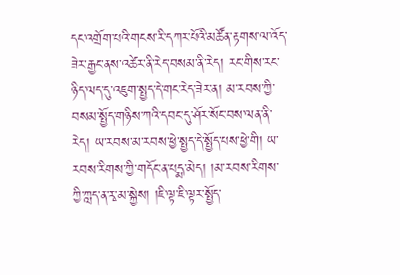དང་འགྲོག་པའི་གངས་རི་དཀར་པོའི་མཚོན་རྟགས་ལ་འོད་ཟེར་རྒྱང་ནས་འཚེར་ནི་རེད་བསམ་ནི་རེད། རང་གིས་རང་ཉིད་ལད་དུ་འཇུག་སྤྱད་དེ་གང་རེད་ཟེར་ན། མ་རབས་ཀྱི་བསམ་སྤྱོད་གཉིས་ཀའི་དབང་དུ་ཤོར་སོང་བས་ལན་ནི་རེད། ཡ་རབས་མ་རབས་ཕྱེ་སྤྱད་དེ་སྤྱོད་པས་ཕྱེ་གི། ཡ་རབས་རིགས་ཀྱི་གདོང་ན་པདྨ་མེད། །མ་རབས་རིགས་ཀྱི་ཀླད་ན་རྭ་མ་སྐྱེས། །ཇི་ལྟ་ཇི་ལྟར་སྤྱོད་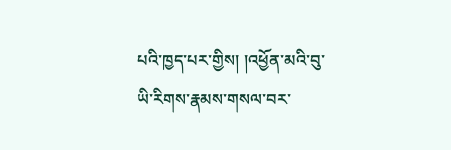པའི་ཁྱད་པར་གྱིས། །འཕྱོན་མའི་བུ་ཡི་རིགས་རྣམས་གསལ་བར་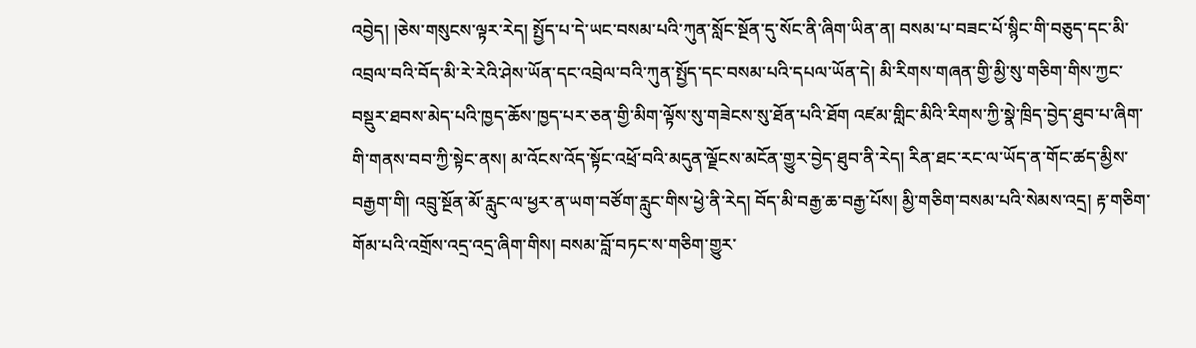འབྱེད། །ཅེས་གསུངས་ལྟར་རེད། སྤྱོད་པ་དེ་ཡང་བསམ་པའི་ཀུན་སློང་སྔོན་དུ་སོང་ནི་ཞིག་ཡིན་ན། བསམ་པ་བཟང་པོ་སྙིང་གི་བཅུད་དང་མི་འབྲལ་བའི་བོད་མི་རེ་རེའི་ཤེས་ཡོན་དང་འབྲེལ་བའི་ཀུན་སྤྱོད་དང་བསམ་པའི་དཔལ་ཡོན་དེ། མི་རིགས་གཞན་གྱི་མྱི་སུ་གཅིག་གིས་ཀྱང་བསྡུར་ཐབས་མེད་པའི་ཁྱད་ཆོས་ཁྱད་པར་ཅན་གྱི་མིག་ལྟོས་སུ་གཟེངས་སུ་ཐོན་པའི་ཐོག འཛམ་གླིང་མིའི་རིགས་ཀྱི་སྣེ་ཁྲིད་བྱེད་ཐུབ་པ་ཞིག་གི་གནས་བབ་ཀྱི་སྟེང་ནས། མ་འོངས་འོད་སྟོང་འཕྲོ་བའི་མདུན་ལྗོངས་མངོན་གྱུར་བྱེད་ཐུབ་ནི་རེད། རིན་ཐང་རང་ལ་ཡོད་ན་གོང་ཚད་མྱིས་བརྒྱག་གི། འབྲུ་སྔོན་མོ་རླུང་ལ་ཕྱར་ན་ཡག་བཙོག་རླུང་གིས་ཕྱེ་ནི་རེད། བོད་མི་བརྒྱ་ཆ་བརྒྱ་པོས། མྱི་གཅིག་བསམ་པའི་སེམས་འདྲ། རྟ་གཅིག་གོམ་པའི་འགྲོས་འདྲ་འདྲ་ཞིག་གིས། བསམ་བློ་བཏང་ས་གཅིག་གྱུར་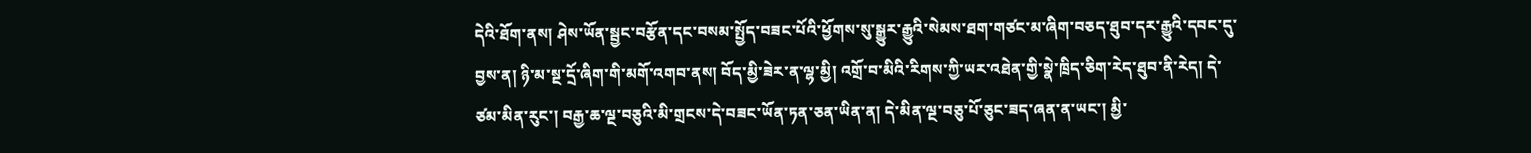དེའི་ཐོག་ནས། ཤེས་ཡོན་སྦྱང་བརྩོན་དང་བསམ་སྤྱོད་བཟང་པོའི་ཕྱོགས་སུ་སྒྱུར་རྒྱུའི་སེམས་ཐག་གཙང་མ་ཞིག་བཅད་ཐུབ་དར་རྒྱུའི་དབང་དུ་བྱས་ན། ཉི་མ་སྔ་དྲོ་ཞིག་གི་མགོ་འགབ་ནས། བོད་མྱི་ཟེར་ན་ལྷ་མྱི། འགྲོ་བ་མིའི་རིགས་ཀྱི་ཡར་འཐེན་གྱི་སྣེ་ཁྲིད་ཅིག་རེད་ཐུབ་ནི་རེད། དེ་ཙམ་མིན་རུང་། བརྒྱ་ཆ་ལྔ་བཅུའི་མི་གྲངས་དེ་བཟང་ཡོན་ཏན་ཅན་ཡིན་ན། དེ་མིན་ལྔ་བཅུ་པོ་ཅུང་ཟད་ཞན་ན་ཡང་། མྱི་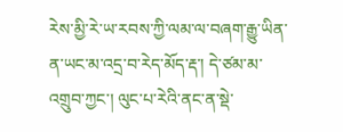རེས་མྱི་རེ་ཡ་རབས་ཀྱི་ལམ་ལ་བཞག་རྒྱུ་ཡིན་ན་ཡང་མ་འདྲ་བ་རེད་མོད་རྡ་། དེ་ཙམ་མ་འགྲུབ་ཀྱང་། ལུང་པ་རེའི་ནང་ན་སྡེ་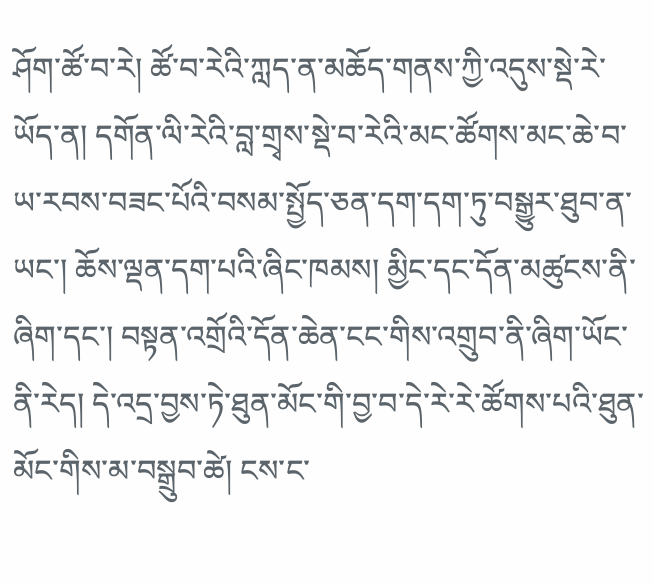ཤོག་ཚོ་བ་རེ། ཚོ་བ་རེའི་ཀླད་ན་མཆོད་གནས་ཀྱི་འདུས་སྡེ་རེ་ཡོད་ན། དགོན་ལི་རེའི་བླ་གྲྭས་སྡེ་བ་རེའི་མང་ཚོགས་མང་ཆེ་བ་ཡ་རབས་བཟང་པོའི་བསམ་སྤྱོད་ཅན་དག་དག་ཏུ་བསྒྱུར་ཐུབ་ན་ཡང་། ཆོས་ལྡན་དག་པའི་ཞིང་ཁམས། མྱིང་དང་དོན་མཚུངས་ནི་ཞིག་དང་། བསྟན་འགྲོའི་དོན་ཆེན་ངང་གིས་འགྲུབ་ནི་ཞིག་ཡོང་ནི་རེད། དེ་འདྲ་བྱས་ཏེ་ཐུན་མོང་གི་བྱ་བ་དེ་རེ་རེ་ཚོགས་པའི་ཐུན་མོང་གིས་མ་བསྒྲུབ་ཚེ། ངས་ང་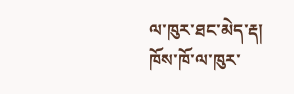ལ་ཁུར་ཐང་མེད་རྡ། ཁོས་ཁོ་ལ་ཁུར་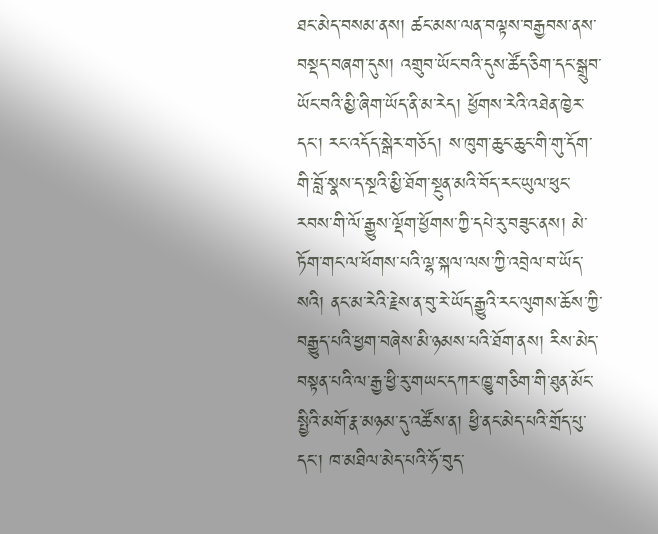ཐང་མེད་བསམ་ནས། ཚང་མས་ལན་བལྟས་བརྒྱབས་ནས་བསྡད་བཞག་དུས། འགྲུབ་ཡོང་བའི་དུས་ཚོད་ཅིག་དང་སྒྲུབ་ཡོང་བའི་མྱི་ཞིག་ཡོད་ནི་མ་རེད། ཕྱོགས་རེའི་འཐེན་ཁྱེར་དང་། རང་འདོད་སྒེར་གཅོད། ས་ཁུག་ཆུང་ཆུང་གི་གུ་དོག་གི་བློ་སྣས་ད་སྔའི་མྱི་ཐོག་སྔུན་མའི་བོད་རང་ཡུལ་ཕུང་རབས་གི་ལོ་རྒྱུས་ལྡོག་ཕྱོགས་ཀྱི་དཔེ་རུ་བཟུང་ནས། མེ་ཏོག་གང་ལ་ཕོགས་པའི་ལྷ་སྐལ་ལས་ཀྱི་འབྲེལ་བ་ཡོད་སའི། ནང་མ་རེའི་རྗེས་ན་བུ་རེ་ཡོད་རྒྱུའི་རང་ལུགས་ཆོས་ཀྱི་བརྒྱུད་པའི་ཕྱག་བཞེས་མི་ཉམས་པའི་ཐོག་ནས། རིས་མེད་བསྟན་པའི་ལ་རྒྱ་ཕྱི་རུ་གཡང་དཀར་ཁྱུ་གཅིག་གི་ཐུན་མོང་སྤྱིའི་མགོ་རྣ་མཉམ་དུ་འཚོས་ན། ཕྱི་ནང་མེད་པའི་གྲོད་པུ་དང་། ཁ་མཐིལ་མེད་པའི་ཧོ་བུད་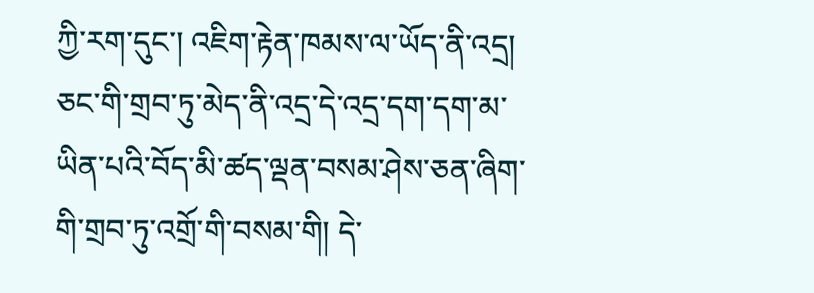ཀྱི་རག་དུང་། འཇིག་རྟེན་ཁམས་ལ་ཡོད་ནི་འདྲ། ཅང་གི་གྲབ་ཏུ་མེད་ནི་འདྲ་དེ་འདྲ་དག་དག་མ་ཡིན་པའི་བོད་མི་ཚད་ལྡན་བསམ་ཤེས་ཅན་ཞིག་གི་གྲབ་ཏུ་འགྲོ་གི་བསམ་གི། དེ་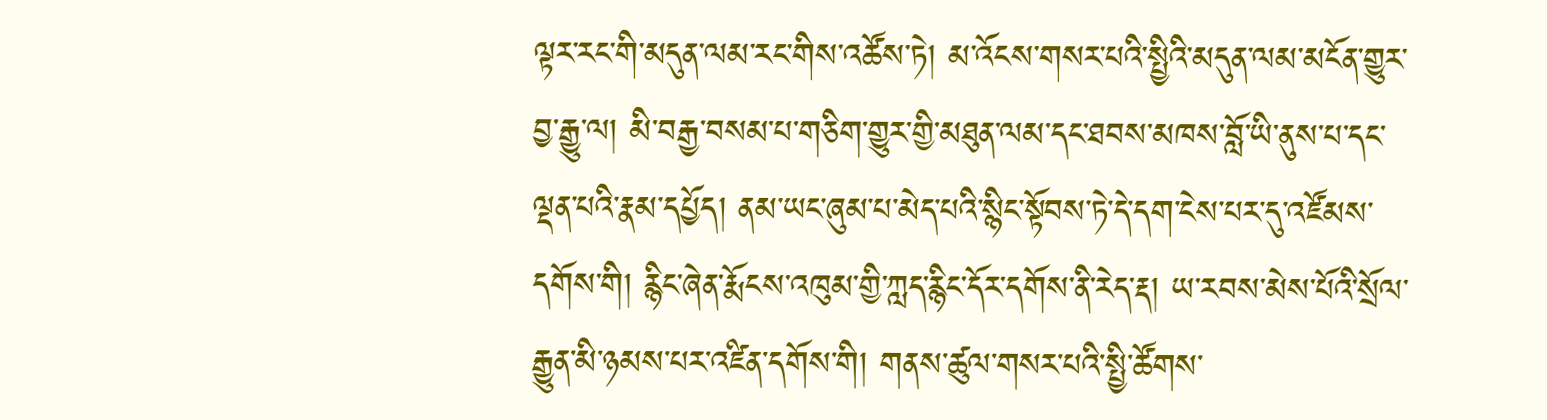ལྟར་རང་གི་མདུན་ལམ་རང་གིས་འཚོས་ཏེ། མ་འོངས་གསར་པའི་སྤྱིའི་མདུན་ལམ་མངོན་གྱུར་བྱ་རྒྱུ་ལ། མི་བརྒྱ་བསམ་པ་གཅིག་གྱུར་གྱི་མཐུན་ལམ་དང་ཐབས་མཁས་བློ་ཡི་ནུས་པ་དང་ལྡན་པའི་རྣམ་དཔྱོད། ནམ་ཡང་ཞུམ་པ་མེད་པའི་སྙིང་སྟོབས་ཏེ་དེ་དག་ངེས་པར་དུ་འཛོམས་དགོས་གི། རྙིང་ཞེན་རྨོངས་འཁུམ་གྱི་ཀླད་རྙིང་དོར་དགོས་ནི་རེད་རྡ། ཡ་རབས་མེས་པོའི་སྲོལ་རྒྱུན་མི་ཉམས་པར་འཛིན་དགོས་གི། གནས་ཚུལ་གསར་པའི་སྤྱི་ཚོགས་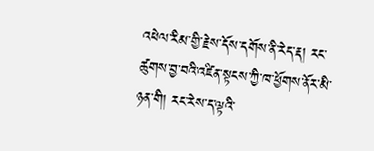འཕེལ་རིམ་གྱི་རྗེས་དོས་དགོས་ནི་རེད་རྡ། རང་ཚུགས་བྱ་བའི་འཛིན་སྟངས་ཀྱི་ཁ་ཕྱོགས་ནོར་མི་ཉན་གི། རང་རེས་ད་ལྟའི་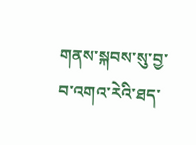གནས་སྐབས་སུ་བྱ་བ་འགའ་རེའི་ཐད་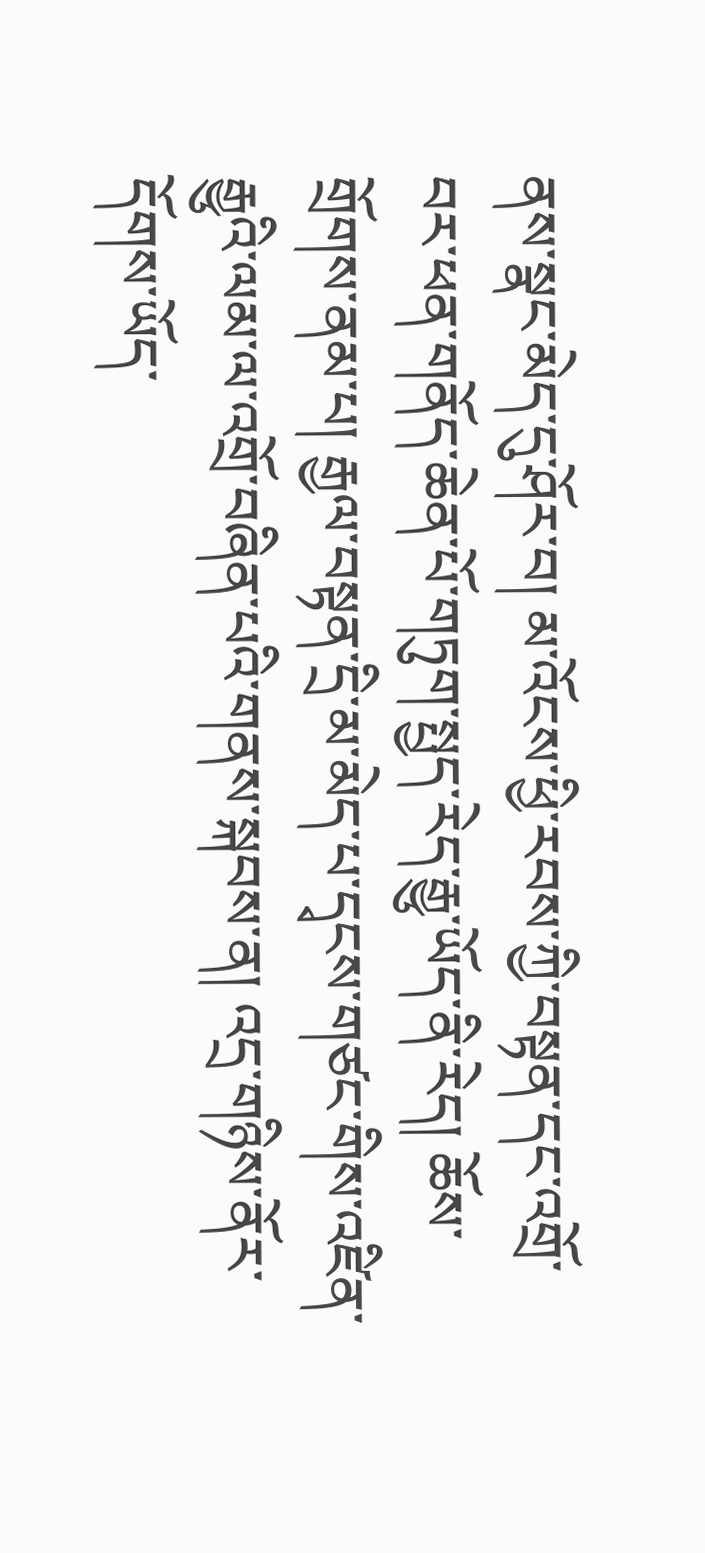ནས་སྣང་མེད་དུ་ཤོར་བ། མ་འོངས་ཕྱི་རབས་ཀྱི་བསྟན་དང་འགྲོ་བར་ཕན་གནོད་ཆེན་པོ་གཏུག་སྤྱད་རེད་རྒྱུ་ཡོད་ནི་རེད། ཆོས་གྲོགས་ནམ་པ། རྒྱལ་བསྟན་དྲི་མ་མེད་པ་དྭངས་གཙང་གིས་འཛིན་རྒྱུའི་ལམ་ལ་འགྲོ་བཞིན་པའི་གནས་སྐབས་ན། འདྲ་གཉིས་ནོར་དོགས་ཡོད་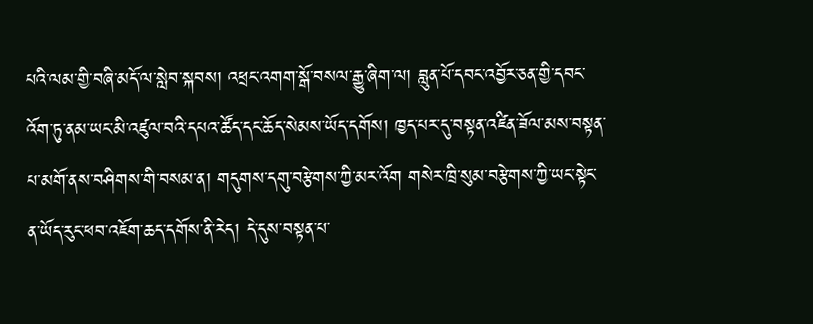པའི་ལམ་གྱི་བཞི་མདོ་ལ་སླེབ་སྐབས། འཕྲང་འགག་སྒོ་བསལ་རྒྱུ་ཞིག་ལ། བླུན་པོ་དབང་འབྱོར་ཅན་གྱི་དབང་འོག་ཏུ་ནམ་ཡང་མི་འཛུལ་བའི་དཔའ་ཚོད་དང་ཆོད་སེམས་ཡོད་དགོས། ཁྱད་པར་དུ་བསྟན་འཛིན་ཟོལ་མས་བསྟན་པ་མགོ་ནས་བཤིགས་གི་བསམ་ན། གདུགས་དགུ་བརྩེགས་ཀྱི་མར་འོག གསེར་ཁྲི་སུམ་བརྩེགས་ཀྱི་ཡང་སྟེང་ན་ཡོད་རུང་ཕབ་འཇོག་ཆད་དགོས་ནི་རེད། དེ་དུས་བསྟན་པ་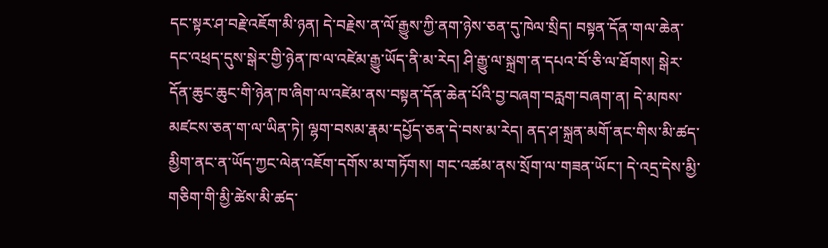དང་སྟར་ཤ་བརྗེ་འཇོག་མི་ཉན། དེ་བརྗེས་ན་ལོ་རྒྱུས་ཀྱི་ནག་ཉེས་ཅན་དུ་ཁེལ་སྲིད། བསྟན་དོན་གལ་ཆེན་དང་འཕྲད་དུས་སྒེར་གྱི་ཉེན་ཁ་ལ་འཛེམ་རྒྱུ་ཡོད་ནི་མ་རེད། ཤི་རྒྱུ་ལ་སྐྲག་ན་དཔའ་བོ་ཅི་ལ་ཐོགས། སྒེར་དོན་ཆུང་ཆུང་གི་ཉེན་ཁ་ཞིག་ལ་འཛེམ་ནས་བསྟན་དོན་ཆེན་པོའི་བྱ་བཞག་བརླག་བཞག་ན། དེ་མཁས་མཛངས་ཅན་ག་ལ་ཡིན་ཏེ། ལྷག་བསམ་རྣམ་དཔྱོད་ཅན་དེ་བས་མ་རེད། ནད་ཤ་སྐྲན་མགོ་ནང་གིས་མི་ཚད་མྱིག་ནང་ན་ཡོད་ཀྱང་ལེན་འཇོག་དགོས་མ་གཏོགས། གང་འཚམ་ནས་སྲོག་ལ་གཟན་ཡོང་། དེ་འདྲ་དེས་མྱི་གཅིག་གི་མྱི་ཚེས་མི་ཚད་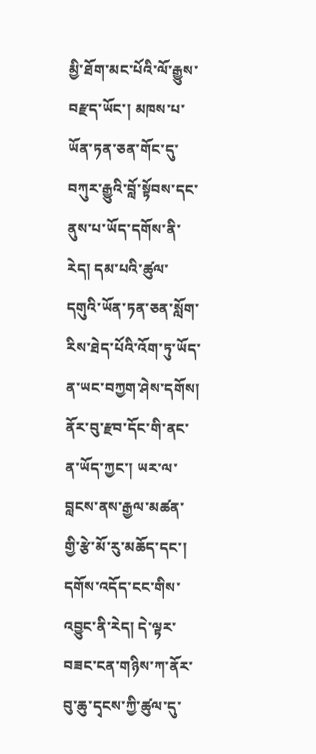མྱི་ཐོག་མང་པོའི་ལོ་རྒྱུས་བརྫད་ཡོང་། མཁས་པ་ཡོན་ཏན་ཅན་གོང་དུ་བཀུར་རྒྱུའི་བློ་སྟོབས་དང་ནུས་པ་ཡོད་དགོས་ནི་རེད། དམ་པའི་ཚུལ་དགུའི་ཡོན་ཏན་ཅན་སློག་རིས་ཐེད་པོའི་འོག་ཏུ་ཡོད་ན་ཡང་བཀྱག་ཤེས་དགོས། ནོར་བུ་རྫབ་དོང་གི་ནང་ན་ཡོད་ཀྱང་། ཡར་ལ་བླངས་ནས་རྒྱལ་མཚན་གྱི་རྩེ་མོ་རུ་མཆོད་དང་། དགོས་འདོད་ངང་གིས་འབྱུང་ནི་རེད། དེ་ལྟར་བཟང་ངན་གཉིས་ཀ་ནོར་བུ་ཆུ་དྭངས་ཀྱི་ཚུལ་དུ་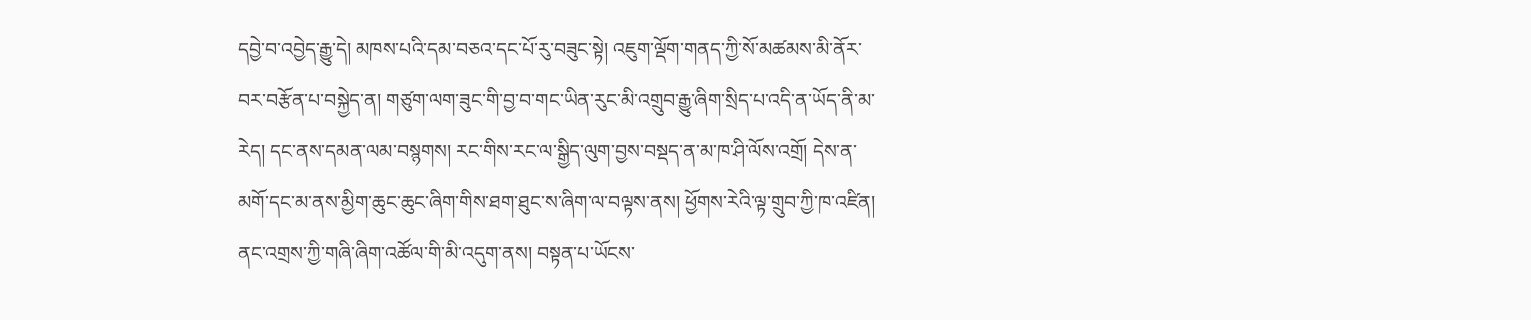དབྱེ་བ་འབྱེད་རྒྱུ་དེ། མཁས་པའི་དམ་བཅའ་དང་པོ་རུ་བཟུང་སྟེ། འཇུག་ལྡོག་གནད་ཀྱི་སོ་མཚམས་མི་ནོར་བར་བརྩོན་པ་བསྐྱེད་ན། གཙུག་ལག་ཟུང་གི་བྱ་བ་གང་ཡིན་རུང་མི་འགྲུབ་རྒྱུ་ཞིག་སྲིད་པ་འདི་ན་ཡོད་ནི་མ་རེད། དང་ནས་དམན་ལམ་བསྙགས། རང་གིས་རང་ལ་སྒྱིད་ལུག་བྱས་བསྡད་ན་མ་ཁ་ཤི་ལོས་འགྲོ། དེས་ན་མགོ་དང་མ་ནས་མྱིག་ཆུང་ཆུང་ཞིག་གིས་ཐག་ཐུང་ས་ཞིག་ལ་བལྟས་ནས། ཕྱོགས་རེའི་ལྟ་གྲུབ་ཀྱི་ཁ་འཛིན། ནང་འགྲས་ཀྱི་གཞི་ཞིག་འཚོལ་གི་མི་འདུག་ནས། བསྟན་པ་ཡོངས་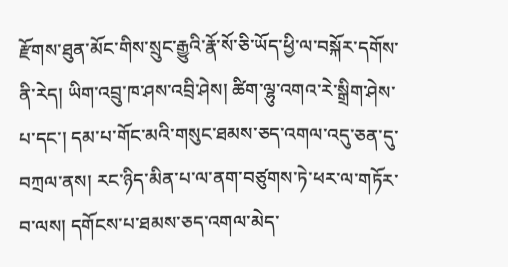རྫོགས་ཐུན་མོང་གིས་སྲུང་རྒྱུའི་རྣོ་སོ་ཅི་ཡོད་ཕྱི་ལ་བསྐོར་དགོས་ནི་རེད། ཡིག་འབྲུ་ཁ་ཤས་འབྲི་ཤེས། ཚིག་ལྷུ་འགའ་རེ་སྒྲིག་ཤེས་པ་དང་། དམ་པ་གོང་མའི་གསུང་ཐམས་ཅད་འགལ་འདུ་ཅན་དུ་བཀྲལ་ནས། རང་ཉིད་མིན་པ་ལ་ནག་བཙུགས་ཏེ་ཕར་ལ་གཏོར་བ་ལས། དགོངས་པ་ཐམས་ཅད་འགལ་མེད་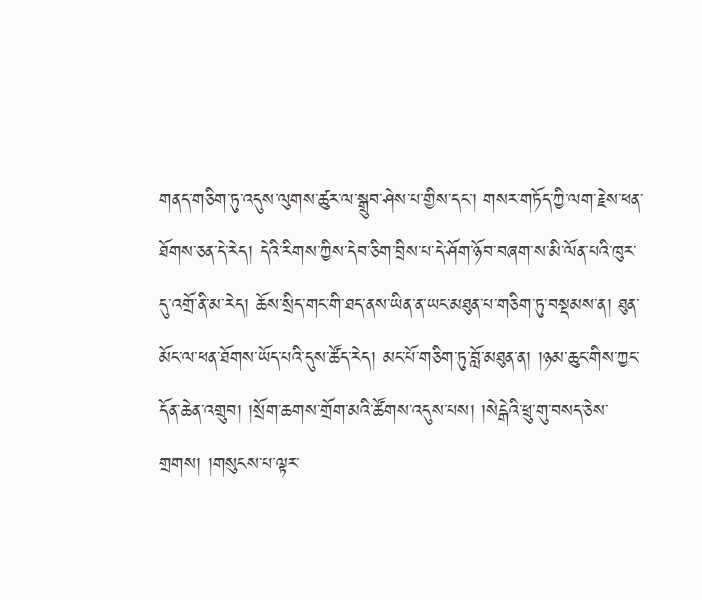གནད་གཅིག་ཏུ་འདུས་ལུགས་ཚུར་ལ་སྒྲུབ་ཤེས་པ་གྱིས་དང་། གསར་གཏོད་ཀྱི་ལག་རྗེས་ཕན་ཐོགས་ཅན་དེ་རེད། དེའི་རིགས་ཀྱིས་དེབ་ཅིག་བྲིས་པ་དེ་ཤོག་ཉོབ་བཞག་ས་མི་ལོན་པའི་ཁུར་དུ་འགྲོ་ནི་མ་རེད། ཆོས་སྲིད་གང་གི་ཐད་ནས་ཡིན་ན་ཡང་མཐུན་པ་གཅིག་ཏུ་བསྡམས་ན། ཐུན་མོང་ལ་ཕན་ཐོགས་ཡོད་པའི་དུས་ཚོད་རེད། མང་པོ་གཅིག་ཏུ་བློ་མཐུན་ན། །ཉམ་ཆུང་གིས་ཀྱང་དོན་ཆེན་འགྲུབ། །སྲོག་ཆགས་གྲོག་མའི་ཚོགས་འདུས་པས། །སེངྒེའི་ཕྲུ་གུ་བསད་ཅེས་གྲགས། །གསུངས་པ་ལྟར་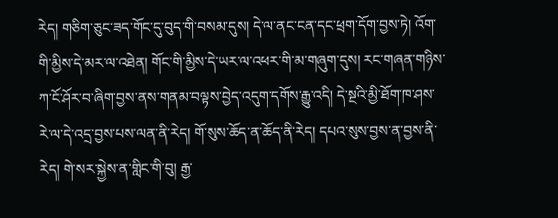རེད། གཅིག་ཅུང་ཟད་གོང་དུ་བུད་གི་བསམ་དུས། དེ་ལ་ནང་ངན་དང་ཕྲག་དོག་བྱས་ཏེ། འོག་གི་མྱིས་དེ་མར་ལ་འཐེན། གོང་གི་མྱིས་དེ་ཡར་ལ་འཕར་གི་མ་གཞུག་དུས། རང་གཞན་གཉིས་ཀ་ངོ་ཤོར་བ་ཞིག་བྱས་ནས་གནམ་བལྟས་བྱེད་འདུག་དགོས་རྒྱུ་འདི། དེ་སྔའི་མྱི་ཐོག་ཁ་ཤས་རེ་ལ་དེ་འདྲ་བྱས་པས་ལན་ནི་རེད། གོ་སུས་ཆོད་ན་ཆོད་ནི་རེད། དཔའ་སུས་བྱས་ན་བྱས་ནི་རེད། གེ་སར་སྐྱེས་ན་གླིང་གི་བུ། རྒྱ་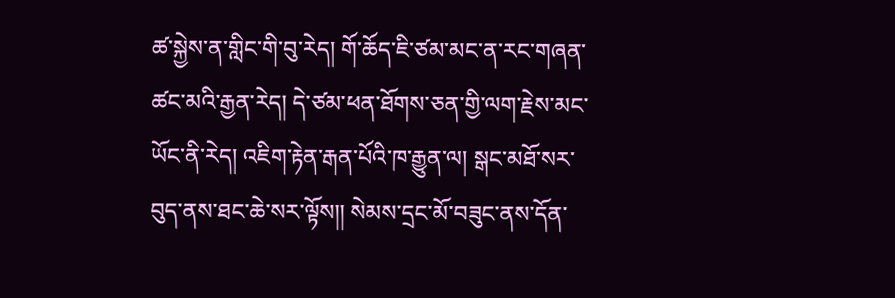ཚ་སྐྱེས་ན་གླིང་གི་བུ་རེད། གོ་ཆོད་ཇི་ཙམ་མང་ན་རང་གཞན་ཚང་མའི་རྒྱན་རེད། དེ་ཙམ་ཕན་ཐོགས་ཅན་གྱི་ལག་རྗེས་མང་ཡོང་ནི་རེད། འཇིག་རྟེན་རྒན་པོའི་ཁ་རྒྱུན་ལ། སྒང་མཐོ་སར་བུད་ནས་ཐང་ཆེ་སར་ལྟོས།། སེམས་དྲང་མོ་བཟུང་ནས་དོན་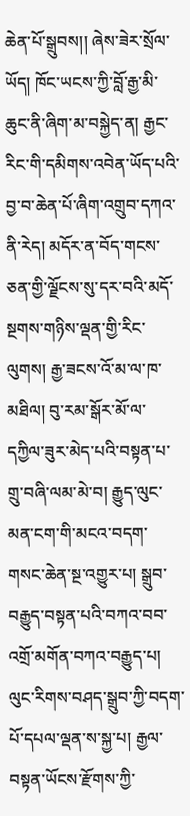ཆེན་པོ་སྒྲུབས།། ཞེས་ཟེར་སྲོལ་ཡོད། ཁོང་ཡངས་ཀྱི་བློ་རྒྱ་མི་ཆུང་ནི་ཞིག་མ་བསྐྱེད་ན། རྒྱང་རིང་གི་དམིགས་འབེན་ཡོད་པའི་བྱ་བ་ཆེན་པོ་ཞིག་འགྲུབ་དཀའ་ནི་རེད། མདོར་ན་བོད་གངས་ཅན་གྱི་ལྗོངས་སུ་དར་བའི་མདོ་སྔགས་གཉིས་ལྡན་གྱི་རིང་ལུགས། རྒྱ་ཟངས་འོ་མ་ལ་ཁ་མཐིལ། བུ་རམ་སྒོར་མོ་ལ་དཀྱིལ་ཟུར་མེད་པའི་བསྟན་པ་གྲུ་བཞི་ལམ་མེ་བ། རྒྱུད་ལུང་མན་ངག་གི་མངའ་བདག་གསང་ཆེན་སྔ་འགྱུར་པ། སྒྲུབ་བརྒྱུད་བསྟན་པའི་བཀའ་བབ་འགྲོ་མགོན་བཀའ་བརྒྱུད་པ། ལུང་རིགས་བཤད་སྒྲུབ་ཀྱི་བདག་པོ་དཔལ་ལྡན་ས་སྐྱ་པ། རྒྱལ་བསྟན་ཡོངས་རྫོགས་ཀྱི་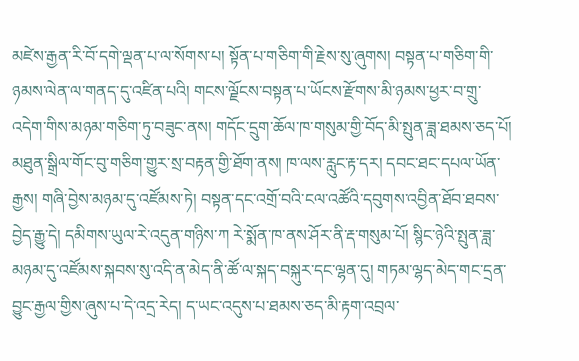མཛེས་རྒྱན་རི་བོ་དགེ་ལྡན་པ་ལ་སོགས་པ། སྟོན་པ་གཅིག་གི་རྗེས་སུ་ཞུགས། བསྟན་པ་གཅིག་གི་ཉམས་ལེན་ལ་གནད་དུ་འཛིན་པའི། གངས་ལྗོངས་བསྟན་པ་ཡོངས་རྫོགས་མི་ཉམས་ཕྱར་བ་གྲུ་འདེག་གིས་མཉམ་གཅིག་ཏུ་བཟུང་ནས། གདོང་དྲུག་ཆོལ་ཁ་གསུམ་གྱི་བོད་མི་སྤུན་ཟླ་ཐམས་ཅད་པོ། མཐུན་སྒྲིལ་གོང་བུ་གཅིག་གྱུར་སྲ་བརྟན་གྱི་ཐོག་ནས། ཁ་ལས་རླུང་རྟ་དར། དབང་ཐང་དཔལ་ཡོན་རྒྱས། གཞི་བྱེས་མཉམ་དུ་འཛོམས་ཏེ། བསྟན་དང་འགྲོ་བའི་ངལ་འཚོའི་དབུགས་འབྱིན་ཐོབ་ཐབས་བྱེད་རྒྱུ་དེ། དམིགས་ཡུལ་རེ་འདུན་གཉིས་ཀ རེ་སྨོན་ཁ་ནས་ཤོར་ནི་རྡ་གསུམ་པོ། སྙིང་ཉེའི་སྤུན་ཟླ་མཉམ་དུ་འཛོམས་སྐབས་སུ་འདི་ན་མེད་ནི་ཚོ་ལ་སྐད་བསྐུར་དང་ལྷན་དུ། གཏམ་ལྷད་མེད་གང་དྲན་བྱུང་རྒྱལ་གྱིས་ཞུས་པ་དེ་འདྲ་རེད། ད་ཡང་འདུས་པ་ཐམས་ཅད་མི་རྟག་འབྲལ་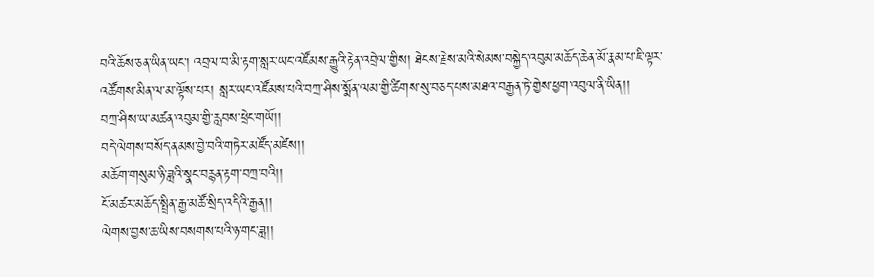བའི་ཆོས་ཅན་ཡིན་ཡང་། འབྲལ་བ་མི་རྟག་སླར་ཡང་འཛོམས་རྒྱུའི་རྟེན་འབྲེལ་གྱིས། ཐེངས་རྗེས་མའི་སེམས་བསྐྱེད་འབུམ་མཆོད་ཆེན་མོ་རྣམ་པ་ཇི་ལྟར་འཚོགས་མིན་ལ་མ་ལྟོས་པར། སླར་ཡང་འཛོམས་པའི་བཀྲ་ཤིས་སྨོན་ལམ་གྱི་ཚིགས་སུ་བཅད་པས་མཐའ་བརྒྱན་ཏེ་གྱེས་ཕྱག་འབུལ་ནི་ཡིན།།
བཀྲ་ཤིས་ཡ་མཚན་འབུམ་གྱི་རླབས་ཕྲེང་གཡོ།།
བདེ་ལེགས་བསོད་ནམས་བྱེ་བའི་གཏེར་མཛོད་མཛེས།།
མཆོག་གསུམ་ཉི་ཟླའི་སྣང་བརྙན་རྟག་བཀྲ་བའི།།
ངོ་མཚར་མཆོད་སྤྲིན་རྒྱ་མཚོ་སྲིད་འདིའི་རྒྱན།།
ལེགས་བྱས་ཆ་ཡིས་བསགས་པའི་ཉ་གང་ཟླ།།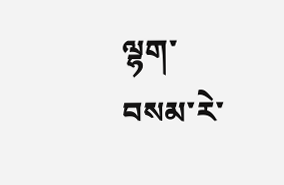ལྷག་བསམ་རེ་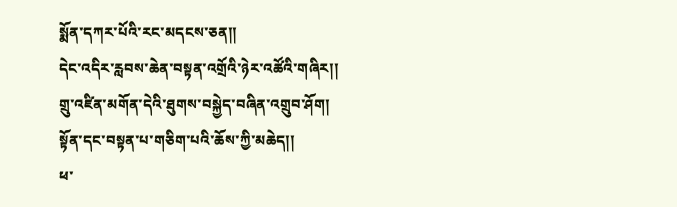སྨོན་དཀར་པོའི་རང་མདངས་ཅན།།
དེང་འདིར་རླབས་ཆེན་བསྟན་འགྲོའི་ཉེར་འཚོའི་གཞིར།།
གྲུ་འཛིན་མགོན་དེའི་ཐུགས་བསྐྱེད་བཞིན་འགྲུབ་ཤོག།
སྟོན་དང་བསྟན་པ་གཅིག་པའི་ཆོས་ཀྱི་མཆེད།།
ཕ་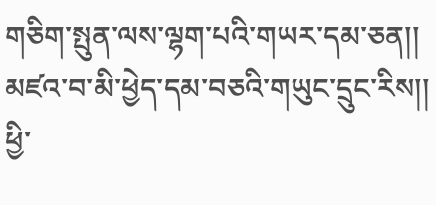གཅིག་སྤུན་ལས་ལྷག་པའི་གཡར་དམ་ཅན།།
མཛའ་བ་མི་ཕྱེད་དམ་བཅའི་གཡུང་དྲུང་རིས།།
ཕྱི་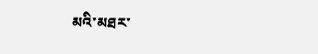མའི་མཐར་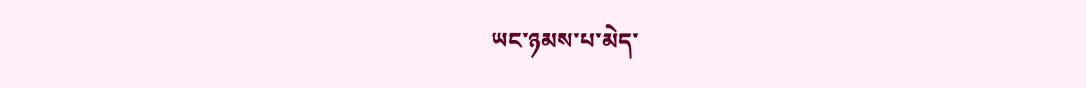ཡང་ཉམས་པ་མེད་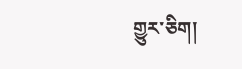གྱུར་ཅིག།